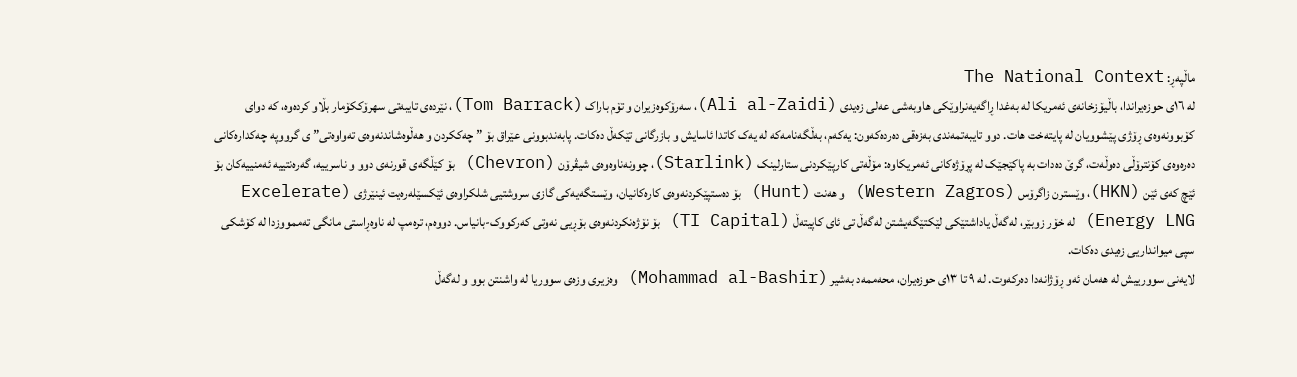ماڵپەڕ: The National Context
لە ١٦ی حوزەیراندا، باڵیۆزخانەی ئەمریکا لە بەغدا ڕاگەیەنراوێکی هاوبەشی عەلی زەیدی (Ali al-Zaidi)، سەرۆکوەزیران و تۆم باراک (Tom Barrack)، نێردەی تایبەتی سهرۆككۆمار بڵاو کردەوە، کە دوای کۆبوونەوەی ڕۆژی پێشوویان لە پایتەخت هات. دوو تایبەتمەندی بەزەقی دەردەکەون: یەکەم، بەڵگەنامەکە لە یەک کاتدا ئاسایش و بازرگانی تێکەڵ دەکات. پابەندبوونی عێراق بۆ ”چەککردن و هەڵوەشاندنەوەی تەواوەتی”ی گرووپە چەکدارەکانی دەرەوەی کۆنترۆڵی دەوڵەت، گرێ دەدات بە پاکێجێک لە پڕۆژەکانی ئەمریکاوە: مۆڵەتی کارپێکردنی ستارلینک (Starlink)، چوونەناوەوەی شیڤرۆن (Chevron) بۆ کێڵگەی قورنەی دوو و ناسرییە، گەرەنتییە ئەمنییەکان بۆ ئێچ کەی ئێن (HKN)، وێسترن زاگرۆس (Western Zagros) و هەنت (Hunt) بۆ دەستپێکردنەوەی کارەکانیان، وێستگەیەکی گازی سروشتیی شلکراوەی ئێکسێلەرەیت ئینێرژی (Excelerate Energy LNG) لە خۆر زوبێر، لەگەڵ یاداشتێکی لێکتێگەیشتن لەگەڵ تی ئای کاپیتەڵ (TI Capital) بۆ نۆژەنکردنەوەی بۆڕیی نەوتی کەرکووک-بانیاس. دووەم، ترەمپ لە ناوەڕاستی مانگی تەممووزدا لە کۆشکی سپی میوانداریی زەیدی دەکات.
لایەنی سوورییش لە هەمان ئەو ڕۆژانەدا دەرکەوت. لە ٩ تا ١٣ی حوزەیران، محەممەد بەشیر (Mohammad al-Bashir) وەزیری وزەی سووریا لە واشنتن بوو و لەگەڵ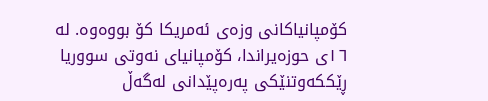کۆمپانیاکانی وزەی ئەمریکا کۆ بووەوە. لە ١٦ی حوزەیراندا، کۆمپانیای نەوتی سووریا ڕێککەوتنێکی پەرەپێدانی لەگەڵ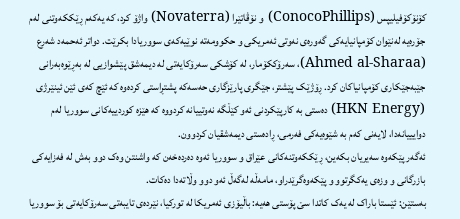کۆنۆکۆفیلیپس (ConocoPhillips) و نۆڤاتێرا (Novaterra) واژۆ کرد، کە یەکەم ڕێککەوتنی لەم جۆرەیە لەنێوان کۆمپانیایەکی گەورەی نەوتی ئەمریکی و حکوومەتە نوێیەکەی سووریادا بکرێت. دواتر ئەحمەد شەرع (Ahmed al-Sharaa)، سەرۆککۆمار، لە کۆشکی سەرۆکایەتی لە دیمەشق پێشوازیی لە بەڕێوەبەرانی جێبەجێکاری کۆمپانیاکان کرد. ڕۆژێک پێشتر، جێگری پارێزگاری حەسەکە پشتڕاستی کردەوە کە ئێچ کەی ئێن ئینێرژی (HKN Energy) دەستی بە کارپێکردنی ئەو کێڵگە نەوتییانە کردووە کە هێزە کوردییەکانی سووریا لەم دوایییانەدا، لایەنی کەم بە شێوەیەکی فەرمی، ڕادەستی دیمەشقیان کردوون.
ئەگەر پێکەوە سەیریان بکەین، ڕێککەوتنەکانی عێراق و سووریا ئەوە دەردەخەن کە واشنتن وەک دوو بەش لە فەزایەکی بازرگانی و وزەی یەکگرتوو و پێکەوەگرێدراو، مامەڵە لەگەڵ ئەو دوو وڵاتەدا دەکات.
بەستێن: ئێستا باراک لە یەک کاتدا سێ پۆستی هەیە: باڵیۆزی ئەمریکا لە تورکیا، نێردەی تایبەتی سەرۆکایەتی بۆ سووریا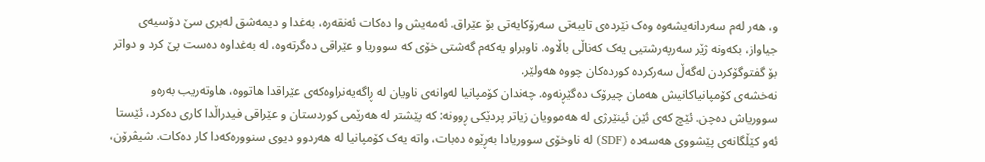و، هەر لەم سەردانەیشەوە وەک نێردەی تایبەتی سەرۆکایەتی بۆ عێراق. ئەمەیش وا دەکات ئەنقەرە، بەغدا و دیمەشق لەبری سێ دۆسیەی جیاواز، بکەونە ژێر سەرپەرشتیی یەک کەناڵی باڵاوە. ناوبراو یەکەم گەشتی خۆی کە سووریا و عێراقی دەگرتەوە، لە بەغداوە دەست پێ کرد و دواتر بۆ گفتوگۆکردن لەگەڵ سەرکردە کوردەکان چووە هەولێر.
نەخشەی کۆمپانیاکانیش هەمان چیرۆک دەگێڕنەوە. چەندان کۆمپانیا لەوانەی ناویان لە ڕاگەیەنراوەکەی عێراقدا هاتووە، هاوتەریب بەرەو سووریاش دەچن. ئێچ کەی ئێن ئینێرژی لە هەموویان زیاتر پردێکی ڕوونە: کە پێشتر لە هەرێمی کوردستان و عێراقی فیدراڵدا کاری دەکرد، ئێستا ئەو کێڵگانەی پێشووی هەسەدە (SDF) لە ناوخۆی سووریادا بەڕێوە دەبات، واتە یەک کۆمپانیا لە هەردوو دیوی سنوورەکەدا کار دەکات. شیڤرۆن،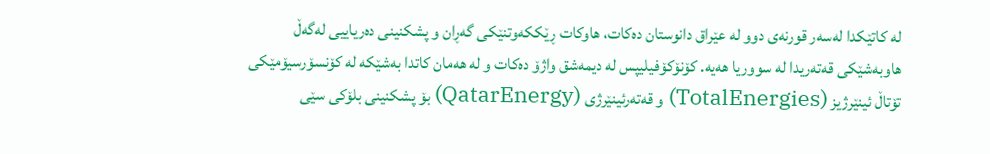لە کاتێکدا لەسەر قورنەی دوو لە عێراق دانوستان دەکات، هاوکات ڕێککەوتنێکی گەڕان و پشکنینی دەریاییی لەگەڵ هاوبەشێکی قەتەریدا لە سووریا هەیە. کۆنۆکۆفیلیپس لە دیمەشق واژۆ دەکات و لە هەمان کاتدا بەشێکە لە کۆنسۆرسیۆمێکی تۆتاڵ ئینێرژیز (TotalEnergies) و قەتەرئینێرژی (QatarEnergy) بۆ پشکنینی بلۆکی سێی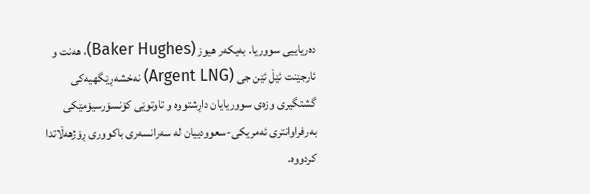دەریاییی سووریا. بەیکەر هیوز (Baker Hughes)، هەنت و ئارجێنت ئێڵ ئێن جی (Argent LNG) نەخشەڕێگهیەکی گشتگیری وزەی سووریایان داڕشتووە و تاوتوێی کۆنسۆرسیۆمێکی بەرفراوانتری ئەمریکی-سعوودییان لە سەرانسەری باکووری ڕۆژهەڵاتدا کردووە.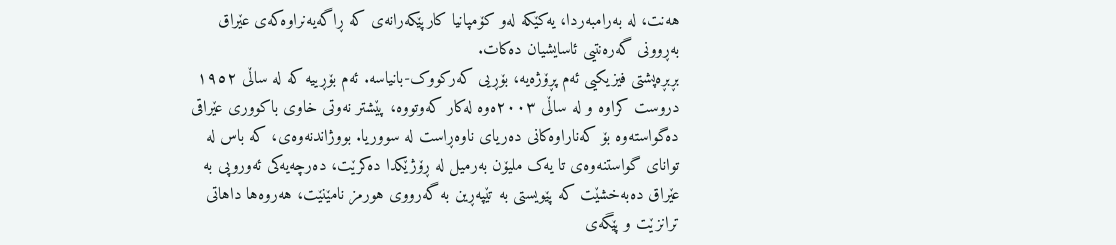هەنت، لە بەرامبەردا، یەکێکە لەو کۆمپانیا کارپێکەرانەی کە ڕاگەیەنراوەکەی عێراق بەڕوونی گەرەنتیی ئاسایشیان دەکات.
بڕبڕەپشتی فیزیکیی ئەم پڕۆژەیە، بۆڕیی کەرکووک-بانیاسە. ئەم بۆڕییە کە لە ساڵی ١٩٥٢ دروست کراوە و لە ساڵی ٢٠٠٣ەوە لەکار کەوتووە، پێشتر نەوتی خاوی باکووری عێراقی دەگواستەوە بۆ کەناراوەکانی دەریای ناوەڕاست لە سووریا. بووژاندنەوەی، کە باس لە توانای گواستنەوەی تا یەک ملیۆن بەرمیل لە ڕۆژێکدا دەکرێت، دەرچەیەکی ئەوروپی بە عێراق دەبەخشێت کە پێویستی بە تێپەڕین بە گەرووی هورمز نامێنێت، هەروەها داهاتی ترانزێت و پێگەی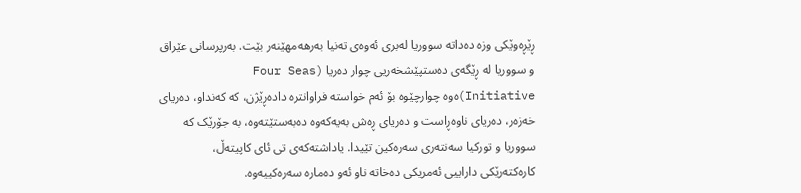ڕێڕەوێکی وزە دەداتە سووریا لەبری ئەوەی تەنیا بەرهەمهێنەر بێت. بەرپرسانی عێراق و سووریا لە ڕێگەی دەستپێشخەریی چوار دەریا (Four Seas Initiative)ەوە چوارچێوە بۆ ئەم خواستە فراوانترە دادەڕێژن، کە کەنداو، دەریای خەزەر، دەریای ناوەڕاست و دەریای ڕەش بەیەکەوە دەبەستێتەوە، بە جۆرێک کە سووریا و تورکیا سەنتەری سەرەکین تێیدا. یاداشتەکەی تی ئای کاپیتەڵ، کارەکتەرێکی داراییی ئەمریکی دەخاتە ناو ئەو دەمارە سەرەکییەوە.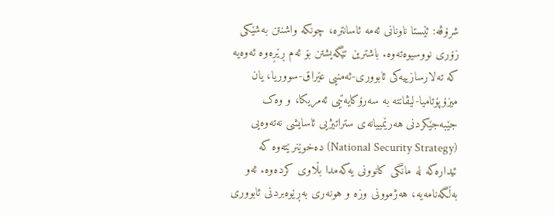شرۆڤە: ئێستا ناونانی ئەمە ئاسانترە، چونکە واشنتن بەشێکی زۆری نووسیوەتەوە. باشترین تێگەیشتن بۆ ئەم ڕێڕەوە ئەوەیە کە تەلارسازییەکی ئابووری-ئەمنیی عێراق-سووریا، یان میزۆپۆتامیا-لیڤانتە بە سەرۆکایەتیی ئەمریکا، و وەک جێبەجێکردنی هەرێمییانەی ستراتیژیی ئاسایشی نەتەوەیی (National Security Strategy) دەخوێنرێتەوە کە ئیدارەکە لە مانگی کانوونی یەکەمدا بڵاوی کردەوە. ئەو بەڵگەنامەیە، هەژموونی وزە و هونەری بەڕێوەبردنی ئابووری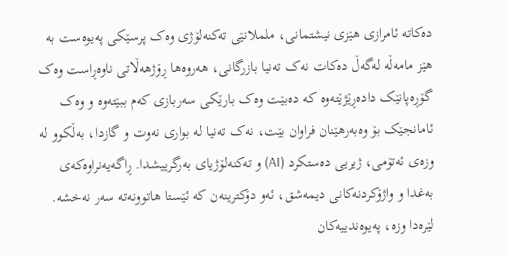دەکاتە ئامرازی هێزی نیشتمانی، ململانێی تەکنەلۆژی وەک پرسێکی پەیوەست بە هێز مامەڵە لەگەڵ دەکات نەک تەنیا بازرگانی، هەروەها ڕۆژهەڵاتی ناوەڕاست وەک گۆڕەپانێک دادەڕێژێتەوە کە دەبێت وەک بارێکی سەربازی کەم ببێتەوە و وەک ئامانجێک بۆ وەبەرهێنان فراوان بێت، نەک تەنیا لە بواری نەوت و گازدا، بەڵکوو لە وزەی ئەتۆمی، ژیریی دەستکرد (AI) و تەکنەلۆژیای بەرگرییشدا. ڕاگەیەنراوەکەی بەغدا و واژۆکردنەکانی دیمەشق، ئەو دۆکترینەن کە ئێستا هاتوونەتە سەر نەخشە.
لێرەدا وزە، پەیوەندییەکان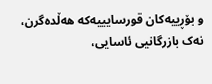و بۆڕییەکان قورسایییەکە هەڵدەگرن، نەک بازرگانیی ئاسایی،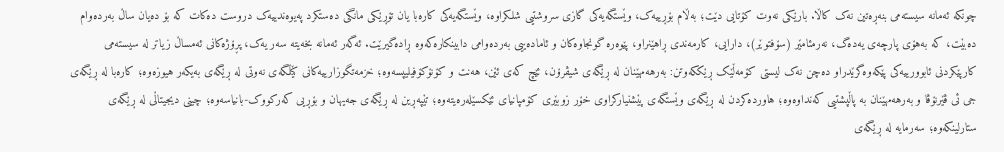چونکە ئەمانە سیستەمی بنەڕەتین نەک کاڵا. بارێکی نەوت کۆتایی دێت؛ بەڵام بۆڕییەک، وێستگەیەکی گازی سروشتیی شلکراوە، وێستگەیەکی کارەبا یان تۆڕێکی مانگی دەستکرد پەیوەندییەک دروست دەکات کە بۆ دەیان ساڵ بەردەوام دەبێت، کە بەهۆی پارچەی یەدەگ، نەرمئامێر (سۆفتوێر)، دارایی، کارمەندی ڕاهێنراو، پێوەرە گونجاوەکان و ئامادەییی بەردەوامی دابینکارەکەوە ڕادەگیرێت. ئەگەر ئەمانە بخەیتە سەر یەک، پڕۆژەکانی ئەمساڵ زیاتر لە سیستەمی کارپێکردنی ئابوورییەکی پێکەوەگرێدراو دەچن نەک لیستی کۆمەڵێک ڕێککەوتن: بەرهەمهێنان لە ڕێگەی شیڤرۆن، ئێچ کەی ئێن، هەنت و کۆنۆکۆفیلیپسەوە؛ خزمەتگوزارییەکانی کێڵگەی نەوتی لە ڕێگەی بەیکەر هیوزەوە؛ کارەبا لە ڕێگەی جی ئی ڤێرنۆڤا و بەرهەمهێنان بە پاڵپشتیی کەنداوەوە؛ هاوردەکردن لە ڕێگەی وێستگەی پێشنیارکراوی خۆر زوبێری کۆمپانیای ئێکسێلەرەیتەوە؛ تێپەڕین لە ڕێگەی جەیهان و بۆڕیی کەرکووک-بانیاسەوە؛ چینی دیجیتاڵی لە ڕێگەی ستارلینکەوە؛ سەرمایە لە ڕێگەی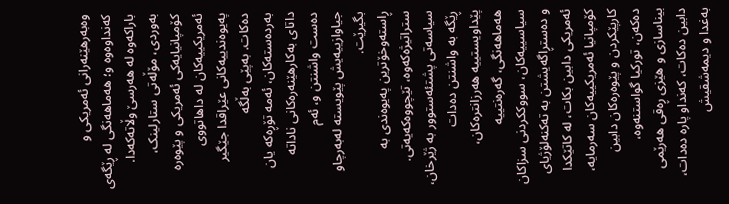وەبەرهێنەرانی ئەمریکی و کەنداوەوە و؛ هەماهەنگی لە ڕێگەی باراکەوە لە هەرسێ وڵاتەکەدا. بەوردی، مۆڵەتی ستارلینک، کۆمپانیایەکی ئەمریکی و پێوەرە ئەمریکییەکان لە داهاتووی پەیوەندییەکانی عێراقدا جێگیر دەکات. بەپێی بەڵگە بەردەستەکان، ئەمە تۆڕەکە یان داتای بەکارهێنەرەکانی ناداتە دەست واشنتن و، ئەم جیاوازییەیش پێویستە لەبەرچاو بگیرێت.
ڕاستەوخۆترین پەیوەندی بە ستراتیژەکەوە، تێچووەکەیەتی. سیاسەتی پشتئەستوور بە ژێرخان، ڕێگە بە واشنتن دەدات پێداویستییە هەرزانترەکان، هەماهەنگی، گەرەنتییە سیاسییەکان، سووککردنی سزاکان و دەستڕاگەیشتن بە تەکنەلۆژیای ئەمریکی دابین بکات، لە کاتێکدا کۆمپانیا ئەمریکییەکان سەرمایە، کارپێکردن و پێوەرەکان دابین دەکەن، تورکیا گواستنەوە، بیناسازی و هێزی ڕەقی هەرێمی دابین دەکات، کەنداو پارە دەدات، بەغدا و دیمەشقیش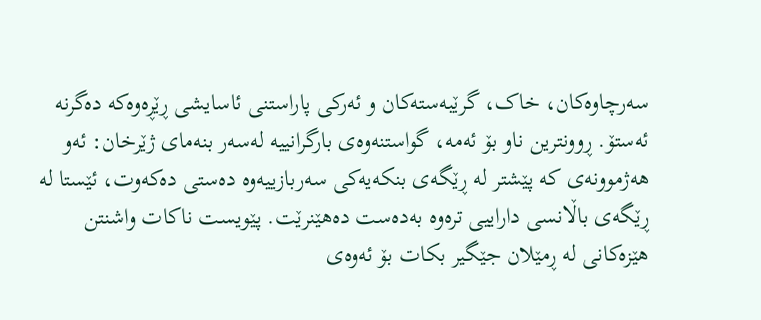سەرچاوەکان، خاک، گرێبەستەکان و ئەرکی پاراستنی ئاسایشی ڕێڕەوەکە دەگرنە ئەستۆ. ڕوونترین ناو بۆ ئەمە، گواستنەوەی بارگرانییە لەسەر بنەمای ژێرخان: ئەو هەژموونەی کە پێشتر لە ڕێگەی بنکەیەکی سەربازییەوە دەستی دەکەوت، ئێستا لە ڕێگەی باڵانسی داراییی ترەوە بەدەست دەهێنرێت. پێویست ناکات واشنتن هێزەکانی لە ڕمێلان جێگیر بکات بۆ ئەوەی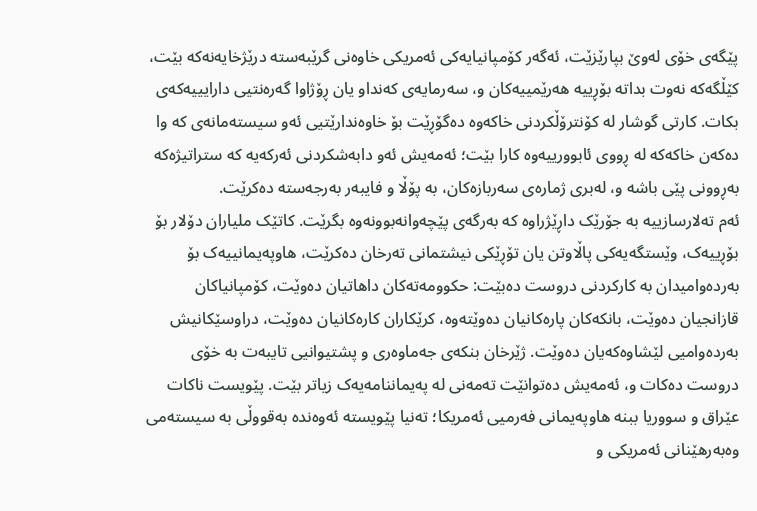پێگەی خۆی لەوێ بپارێزێت، ئەگەر کۆمپانیایەکی ئەمریکی خاوەنی گرێبەستە درێژخایەنەکە بێت، کێڵگەکە نەوت بداتە بۆڕییە هەرێمییەکان و، سەرمایەی کەنداو یان ڕۆژاوا گەرەنتیی دارایییەکەی بکات. کارتی گوشار لە کۆنترۆڵکردنی خاکەوە دەگۆڕێت بۆ خاوەندارێتیی ئەو سیستەمانەی کە وا دەکەن خاکەکە لە ڕووی ئابوورییەوە کارا بێت؛ ئەمەیش ئەو دابەشکردنی ئەرکەیە کە ستراتیژەکە بەڕوونی پێی باشە و، لەبری ژمارەی سەربازەکان، بە پۆڵا و فایبەر بەرجەستە دەکرێت.
ئەم تەلارسازییە بە جۆرێک داڕێژراوە کە بەرگەی پێچەوانەبوونەوە بگرێت. کاتێک ملیاران دۆلار بۆ بۆڕییەک، وێستگەیەکی پاڵاوتن یان تۆڕێکی نیشتمانی تەرخان دەکرێت، هاوپەیمانییەک بۆ بەردەوامیدان بە کارکردنی دروست دەبێت: حکوومەتەکان داهاتیان دەوێت، کۆمپانیاکان قازانجیان دەوێت، بانكەکان پارەکانیان دەوێتەوە، کرێکاران کارەکانیان دەوێت، دراوسێکانیش بەردەوامیی لێشاوەکەیان دەوێت. ژێرخان بنکەی جەماوەری و پشتیوانیی تایبەت بە خۆی دروست دەکات و، ئەمەیش دەتوانێت تەمەنی لە پەیماننامەیەک زیاتر بێت. پێویست ناکات عێراق و سووریا ببنە هاوپەیمانی فەرمیی ئەمریکا؛ تەنیا پێویستە ئەوەندە بەقووڵی بە سیستەمی وەبەرهێنانی ئەمریکی و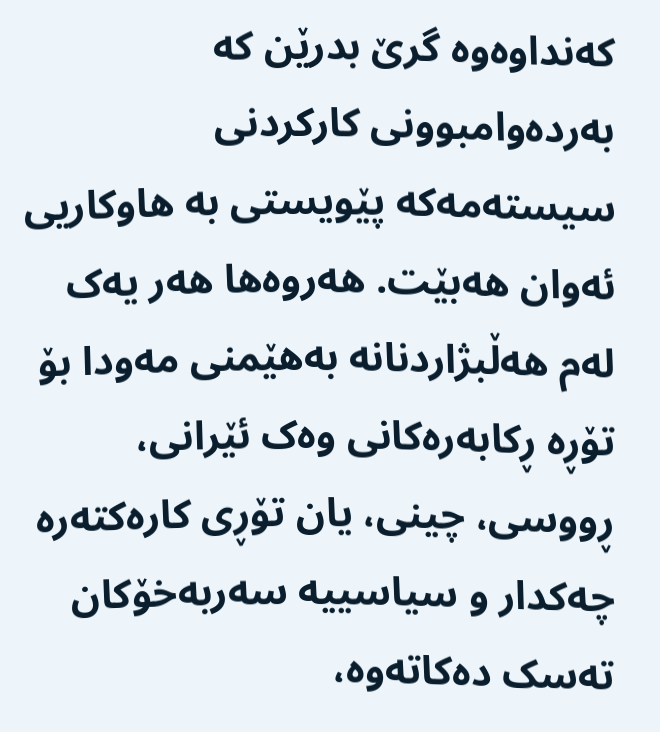کەنداوەوە گرێ بدرێن کە بەردەوامبوونی کارکردنی سیستەمەکە پێویستی بە هاوکاریی ئەوان هەبێت. هەروەها هەر یەک لەم هەڵبژاردنانە بەهێمنی مەودا بۆ تۆڕە ڕکابەرەکانی وەک ئێرانی، ڕووسی، چینی، یان تۆڕی کارەکتەرە چەکدار و سیاسییە سەربەخۆکان تەسک دەکاتەوە،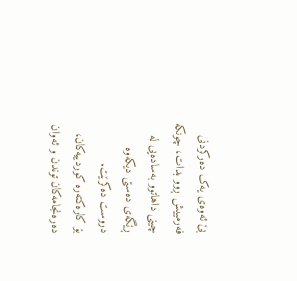بێ ئەوەی یەک دەرکردنی فەرمییش ڕوو بدات، چونکە چینی داهاتوو بەسادەیی لە ڕێگەی دەستی دیکەوە دروست دەکرێت.
بۆ کارەکتەرە کوردییەکان، دەرەنجامەکان توندن و ئەوان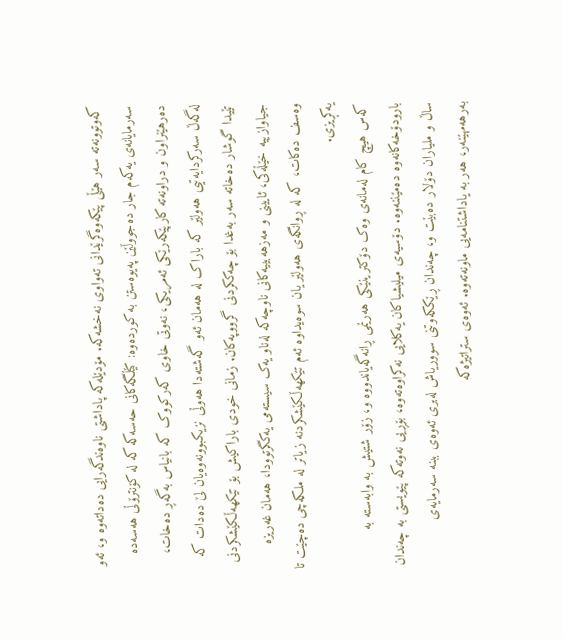کەوتوونەتە سەر هێڵی پێکەوەگرێدانی تەواوی نەخشەکە. مۆدێلەکە پاداشتی ناوەندگەرایی دەداتەوە و، ئەو سەرمایانەی یەکەم جار دەجووڵێن پەیوەستن بە کوردەوە: کێڵگەکانی حەسەکە کە لە کۆنترۆڵی هەسەدە دەرهێنراون و دراونەتە کارپێکەرێکی ئەمریکی، نەوتی خاوی کەرکووک کە بانیاس بەگەڕ دەخات، لەگەڵ سەرکردایەتیی هەولێر کە باراک لە هەمان ئەو گەشتەدا هەوڵی نزیکبوونەوەیان لێ دەدات کە تێیدا گوشار دەخاتە سەر بەغدا بۆ چەککردنی گرووپەکان. زمانی خودی باراکیش بۆ تێکهەڵکێشکردنی جیاوازییە خێڵەکی، ئایینی و مەزهەبییەکانی ناوچەکە لەناو یەک سیستەمی یەکگرتوودا، هەمان غەریزە وەسف دەکات، کە لە ڕوانگەی هەولێر یان سوەیداوە ئەم تێکهەڵکێشکردنە زیاتر لە ملکەچی دەچێت تا یەکڕیزی.
کەس هیچ کام لەمانەی وەک دۆكترینێکی هەرێمی ڕانەگەیاندووە و، زۆر شتیش بە وابەستە بە بارودۆخەکانەوە دەمێننەوە. دۆسیەی میلیشیاکان یەکلایی نەکراوەتەوە، بۆڕیی نەوتەکە پێویستی بە چەندان ساڵ و ملیاران دۆلار دەبێت و، چەندان ڕێککەوتنی سووریاش لەبری ئەوەی ببنە سەرمایەی بەرهەمهێنەر، هەر بە یاداشتنامەیی ماونەتەوە. ئەوەی ستراتیژەکە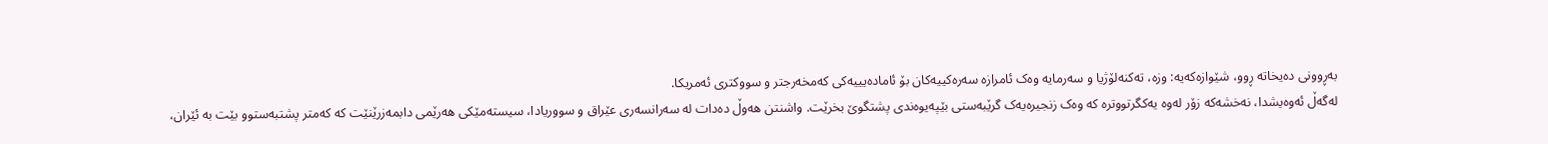بەڕوونی دەیخاتە ڕوو، شێوازەکەیە: وزە، تەکنەلۆژیا و سەرمایە وەک ئامرازە سەرەکییەکان بۆ ئامادەیییەکی کەمخەرجتر و سووکتری ئەمریکا.
لەگەڵ ئەوەیشدا، نەخشەکە زۆر لەوە یەکگرتووترە کە وەک زنجیرەیەک گرێبەستی بێپەیوەندی پشتگوێ بخرێت. واشنتن هەوڵ دەدات لە سەرانسەری عێراق و سووریادا، سیستەمێکی هەرێمی دابمەزرێنێت کە کەمتر پشتبەستوو بێت بە ئێران،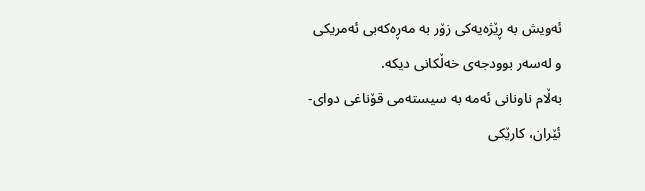ئەویش بە ڕێژەیەکی زۆر بە مەڕەکەبی ئەمریکی و لەسەر بوودجەی خەڵکانی دیکە.
بەڵام ناونانی ئەمە بە سیستەمی قۆناغی دوای-ئێران، کارێکی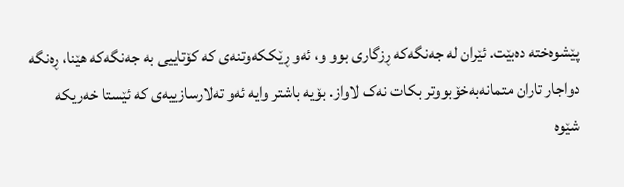پێشوەختە دەبێت. ئێران لە جەنگەکە ڕزگاری بوو و، ئەو ڕێککەوتنەی کە کۆتاییی بە جەنگەکە هێنا، ڕەنگە دواجار تاران متمانەبەخۆبووتر بکات نەک لاواز. بۆیە باشتر وایە ئەو تەلارسازییەی کە ئێستا خەریکە شێوه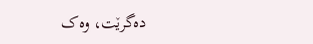دەگرێت، وەک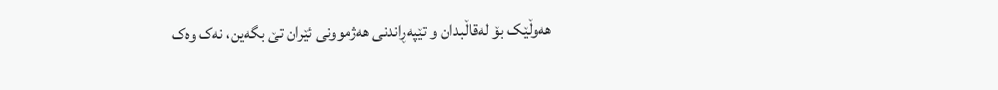هەوڵێک بۆ لەقاڵبدان و تێپەڕاندنی هەژموونی ئێران تێ بگەین، نەک وەک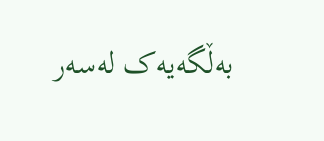بەڵگەیەک لەسەر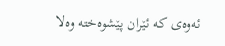ئەوەی کە ئێران پێشوەختە وەلا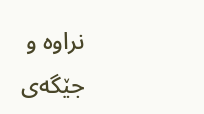نراوە و جێگەی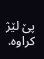پێ لێژ کراوە.